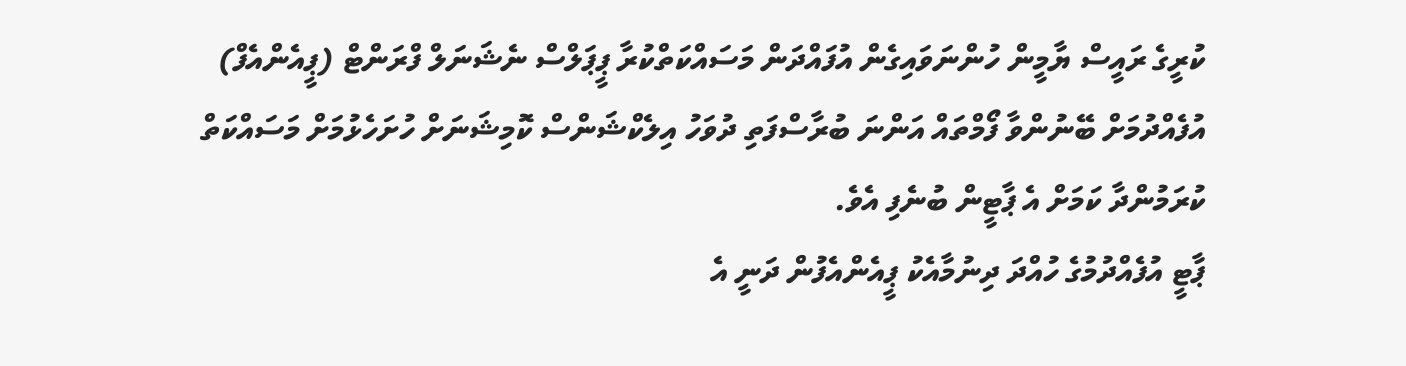ކުރީގެ ރައީސް ޔާމީން ހުންނަވައިގެން އުފައްދަން މަސައްކަތްކުރާ ޕީޕަލްސް ނެޝަނަލް ފްރަންޓް (ޕީއެންއެފް) އުފެއްދުމަށް ބޭނުންވާ ފޯމްތައް އަންނަ ބުރާސްފަތި ދުވަހު އިލެކްޝަންސް ކޮމިޝަނަށް ހުށަހެޅުމަށް މަސައްކަތް ކުރަމުންދާ ކަމަށް އެ ޕާޓީން ބުނެފި އެވެ.
ޕާޓީ އުފެއްދުމުގެ ހުއްދަ ދިނުމާއެކު ޕީއެންއެފުން ދަނީ އެ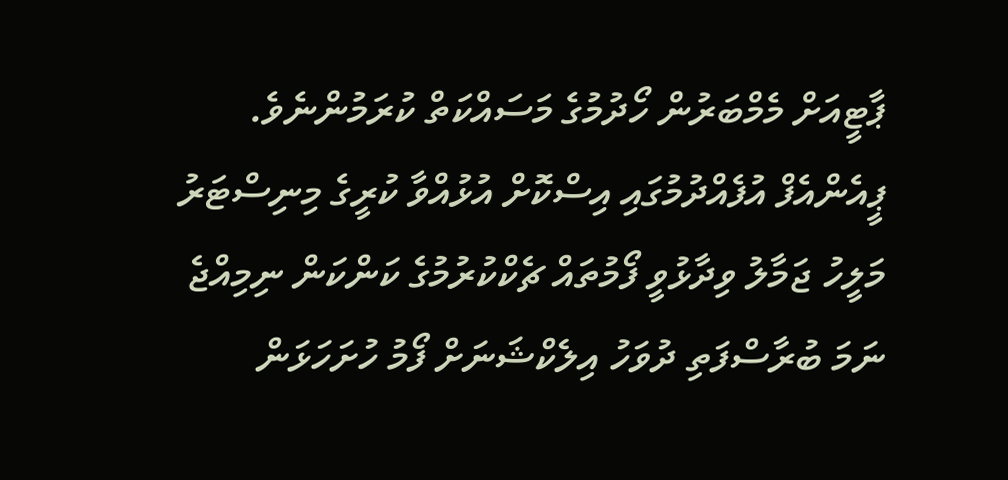ޕާޓީއަށް މެމްބަރުން ހޯދުމުގެ މަސައްކަތް ކުރަމުންނެވެ.
ޕީއެންއެފް އުފެއްދުމުގައި އިސްކޮށް އުޅުއްވާ ކުރީގެ މިނިސްޓަރު މަލީހު ޖަމާލު ވިދާޅުވީ ފޯމުތައް ޗެކްކުރުމުގެ ކަންކަން ނިމިއްޖެ ނަމަ ބުރާސްފަތި ދުވަހު އިލެކްޝަނަށް ފޯމު ހުށަހަޅަން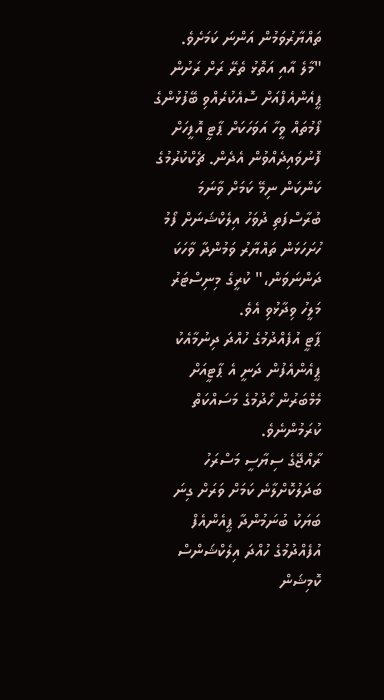ތައްޔާރުވަމުން އަންނަ ކަމަށެވެ.
"މާލެ އާއި އަތޮޅު ތެރޭ ރަށް ރަށުން ޕީއެންއެފްއަށް ސޮއެކުރެއްވި ބޭފުޅުންގެ ފޯމުތައް ވީހާ އަވަހަކަށް ޕާޓީ އޮފީހަށް ފޮނުވައިދެއްވުން އެދެން. ޗެކްކުރުމުގެ ކަންކަން ނިމޭ ކަމަށް ވާނަމަ ބުރާސްފަތި ދުވަހު އިލެކްޝަނަށް ފޯމު ހުށަހަޅަން ތައްޔާރު ވަމުންދާ ވާހަކަ ދަންނަވަން،" ކުރީގެ މިނިސްޓަރު މަލީހު ވިދާޅުވި އެވެ.
ޕާޓީ އުފެއްދުމުގެ ހުއްދަ ދިނުމާއެކު ޕީއެންއެފުން ދަނީ އެ ޕާޓީއަށް މެމްބަރުން ހޯދުމުގެ މަސައްކަތް ކުރަމުންނެވެ.
ރާއްޖޭގެ ސިޔާސީ މަސްރަހު ބަދަލުކޮށްލާނެ ކަމަށް ވަރަށް ގިނަ ބަޔަކު ބުނަމުންދާ ޕީއެންއެފް އުފެއްދުމުގެ ހުއްދަ އިލެކްޝަންސް ކޮމިޝަން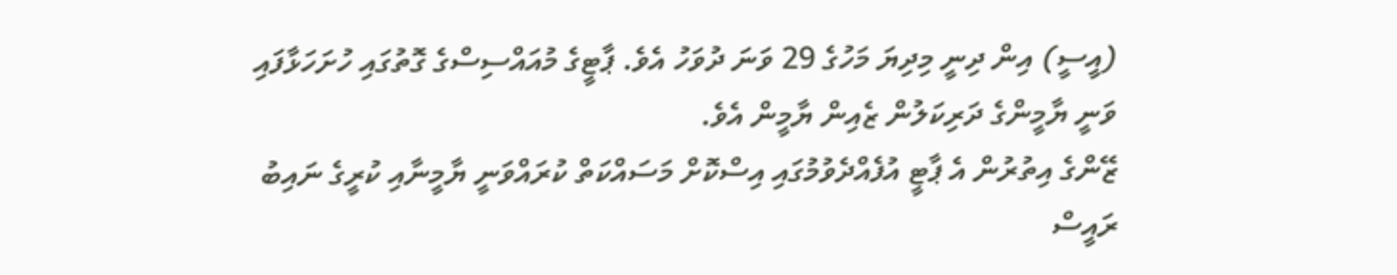(އީސީ) އިން ދިނީ މިދިޔަ މަހުގެ 29 ވަނަ ދުވަހު އެވެ. ޕާޓީގެ މުއައްސިސްގެ ގޮތުގައި ހުށަހަޅާފައި ވަނީ ޔާމީންގެ ދަރިކަލުން ޒެއިން ޔާމީން އެވެ.
ޒޭންގެ އިތުރުން އެ ޕާޓީ އުފެއްދެވުމުގައި އިސްކޮށް މަސައްކަތް ކުރައްވަނީ ޔާމީނާއި ކުރީގެ ނައިބު ރައީސް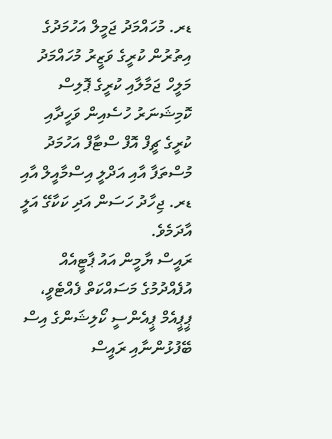ޑރ. މުހައްމަދު ޖަމީލް އަހުމަދުގެ އިތުރުން ކުރީގެ ވަޒީރު މުހައްމަދު މަލީހް ޖަމާލާއި ކުރީގެ ޕޮލިސް ކޮމިޝަނަރު ހުސެއިން ވަހީދާއި ކުރީގެ ޗީފް އޮފް ސްޓާފް އަހުމަދު މުސްތަފާ އާއި އަދްލީ އިސްމާއީލް އާއި ޑރ. ޖިހާދު ހަސަން އަދި ކަކާގޭ އަލީ އާދަމެވެ.
ރައީސް ޔާމީން އައު ޕާޓީއެއް އުފެއްދުމުގެ މަސައްކަތް ފެއްޓެވީ، ޕީޕީއެމް ޕީއެންސީ ކޯލިޝަންގެ އިސް ބޭފުޅުންނާއި ރައީސް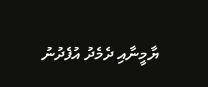ޔާމީނާއި ދެމެދު އުފެދުނު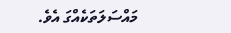މައްސަލަތަކެއްގަ އެވެ.